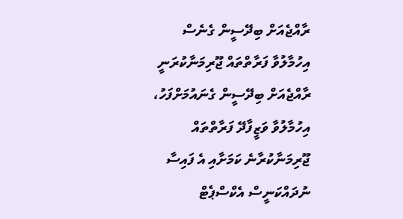ރާއްޖެއަށް ބިދޭސީން ގެނެސް އިހުމާލުވާ ފަރާތްތައް ޖޫރިމަނާކުރަނީ
ރާއްޖެއަށް ބިދޭސީން ގެނައުމަށްފަހު، އިހުމާލުވާ ވަޒީފާދޭ ފަރާތްތައް ޖޫރިމަނާކުރާނެ ކަމަށާއި އެ ފައިސާ ނުދައްކަނީސް އެކްސްޕެޓް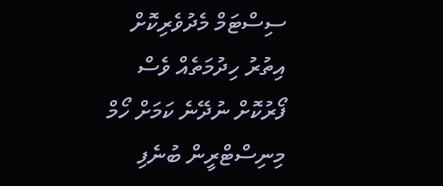ސިސްޓަމް މެދުވެރިކޮށް އިތުރު ހިދުމަތެއް ވެސް ފޯރުކޮށް ނުދޭނެ ކަމަށް ހޯމް މިނިސްޓްރީން ބުނެފި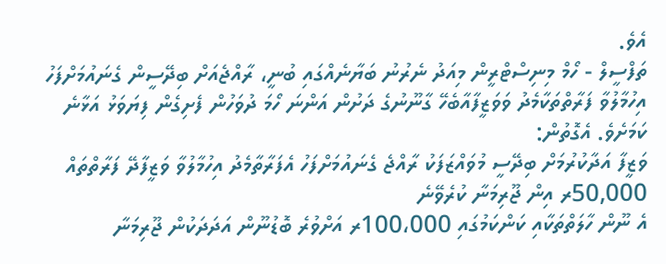އެވެ.
ތަފްސީލް - ހޯމް މިނިސްޓްރީން މިއަދު ނެރުނު ބަޔާނެއްގައި ބުނީ، ރާއްޖެއަށް ބިދޭސީން ގެނައުމަށްފަހު އިހުމާލުވާ ފަރާތްތަކާމެދު ވަވަޒީފާއާބެހޭ ގާނޫނުގެ ދަށުން އަންނަ ހޯމަ ދުވަހުން ފެށިގެން ފިޔަވަޅު އަޅާނެ ކަމަށެވެ. އެގޮތުން:
ވަޒީފާ އަދާކުރުމަށް ބިދޭސީ މުވައްޒަފަކު ރާއްޖެ ގެނައުމަށްފަހު އެފަރާތާމެދު އިހުމާލުވާ ވަޒީފާދޭ ފަރާތްތައް 50,000ރ އިން ޖޫރިމަނާ ކުރެވޭނެ
އެ ނޫން ހާލަތްތަކާއި ކަންކަމުގައި 100،000ރ އަށްވުރެ ބޮޑުނޫން އަދަދަކުން ޖޫރިމަނާ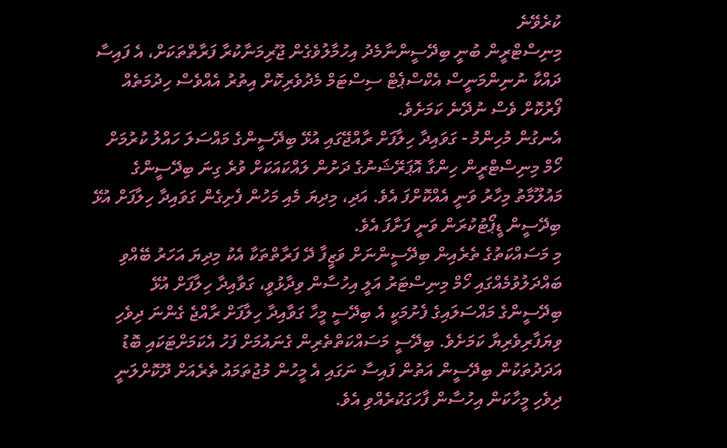ކުރެވޭނެ
މިނިސްޓްރީން ބުނީ ބިދޭސީންނާމެދު އިހުމާލުވެގެން ޖޫރިމަނާކުރާ ފަރާތްތަކަށް، އެ ފައިސާ ދައްކާ ނުނިންމަނީސް އެކްސްޕެޓް ސިސްޓަމް މެދުވެރިކޮށް އިތުރު އެއްވެސް ހިދުމަތެއް ފޯރުކޮށް ވެސް ނުދޭނެ ކަމަށެވެ.
އެނގުން މުހިންމު - ގަވައިދާ ހިލާފަށް ރާއްޖޭގައި އުޅޭ ބިދޭސީންގެ މައްސަލަ ހައްލު ކުރުމަށް ހޯމް މިނިސްޓްރީން ހިންގާ އޮޕަރޭޝަނުގެ ދަށުން ލައްކައަކަށް ވުރެ ގިނަ ބިދޭސީންގެ މައުލޫމާތު މިހާރު ވަނީ އެއްކޮށްފަ އެވެ. އަދި، މިދިޔަ މެއި މަހުން ފެށިގެން ގަވައިދާ ހިލާފަށް އުޅޭ ބިދޭސީން ޑީޕޯޓުކުރަން ވަނީ ފަށާފަ އެވެ.
މި މަސައްކަތުގެ ތެރެއިން ބިދޭސީންނަށް ވަޒީފާ ދޭ ފަރާތްތަކާ އެކު މިދިޔަ އަހަރު ބޭއްވި ބައްދަލުވުމެއްގައި ހޯމް މިނިސްޓަރު އަލީ އިހުސާން ވިދާޅުވީ، ގަވާއިދާ ހިލާފަށް އުޅޭ ބިދޭސީންގެ މައްސަލައިގެ ފެށުމަކީ އެ ބިދޭސީ މީހާ ގަވާއިދާ ހިލާފަށް ރާއްޖެ ގެންނަ ދިވެހި ވިޔަފާރިވެރިޔާ ކަމަށެވެ. ބިދޭސީ މަސައްކަތްތެރިން ގެނައުމަށް ފަހު އެކަމަށްޓަކައި ބޮޑު އަދަދުތަކުން ބިދޭސީން އަތުން ފައިސާ ނަގައި އެ މީހުން މުޖުތަމައު ތެރެއަށް ދޫކޮށްލަނީ ދިވެހި މީހާކަން އިހުސާން ފާހަގަކުރެއްވި އެވެ.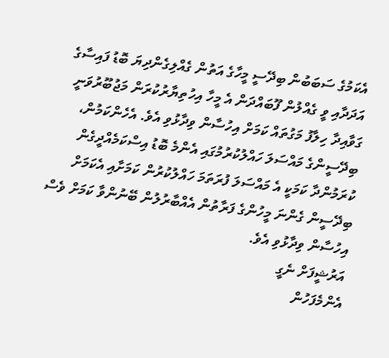އެކަމުގެ ސަބަބުން ބިދޭސީ މީހާގެ އަތުން ގެއްލިގެންދިޔަ ބޮޑު ފައިސާގެ އަދަދާއި ވީ ގެއްލުން ފޫބައްދަން އެ މީހާ އިހުތިޔާރުކުރަން މަޖުބޫރުވަނީ ގަވާއިދާ ހިލާފު މަގުތައް ކަމަށް އިހުސާން ވިދާޅުވި އެވެ. އެހެންކަމުން، ބިދޭސީންގެ މައްސަލަ ހައްލުކުރުމުގައި އެންމެ ބޮޑު އިސްކަމެއްދީގެން ކުރަމުންދާ ކަމަކީ އެ މައްސަލަ ފުރަތަމަ ހައްލުކުރުން ކަމަށާއި އެކަމަށް ބިދޭސީން ގެންނަ މީހުންގެ ފަރާތުން އެއްބާރުލުން ބޭނުންވާ ކަމަށް ވެސް އިހުސާން ވިދާޅުވި އެވެ.
އަރުޝީފަށް ނެގީ
އެންމެފަހުން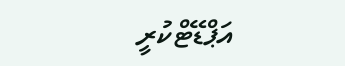އަޕްޑޭޓްކުރީ